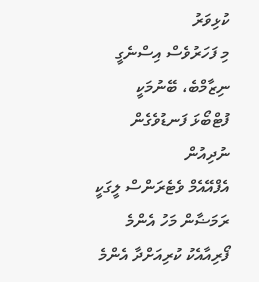ކުޅިވަރު
މި ފަހަރުވެސް އިސްނެގީ ނިޒާމްބެ، ބޭނުމަކީ ފުޓްބޯޅަ ފަނޑުވެގެން ނުދިއުން
އެފްއޭއެމް ވެޓެރަންސް ލީގަކީ ރަމަޟާން މަހު އެންމެ ފޯރިއާއެކު ކުރިއަށްދާ އެންމެ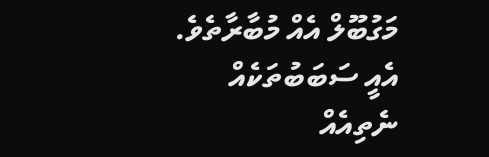މަގުބޫލް އެއް މުބާރާތެވެ. އެއީ ސަބަބުތަކެއް ނެތިއެއް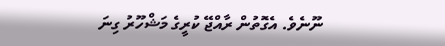ނޫނެވެ. އެގޮތުން ރާއްޖޭ ކުރީގެ މަޝްހޫރު ގިނަ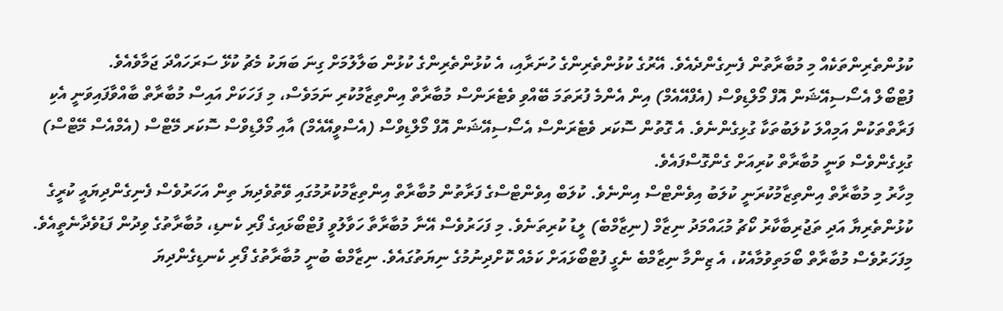ކުޅުންތެރިންތަކެއް މި މުބާރާތުން ފެނިގެންދެއެވެ. އޭރުގެ ކުޅުންތެރިންގެ ހުނަރާއި، އެ ކުޅުންތެރިންގެ ކުޅުން ބަލާލުމަށް ގިނަ ބަޔަކު މެޗު ކުޅޭ ސަރަހައްދަ ޖަމާވެއެވެ.
ފުޓްބޯލް އެސޯސިއޭޝަން އޮފް މޯލްޑިވްސް (އެފްއޭއެމް) އިން އެންމެ ފުރަތަމަ ބޭއްވި ވެޓެރަންސް މުބާރާތް އިންތިޒާމުކުރި ނަމަވެސް، މި ފަހަކަށް އައިސް މުބާރާތް ބާއްވާފައިވަނީ އެކި ފަރާތްތަކުން އަމިއްލަ ކުލަބުތަކާ ގުޅިގެންނެވެ. އެ ގޮތުން ސޮކަރ ވެޓެރަންސް އެސޯސިއޭޝަން އޮފް މޯލްޑިވްސް (އެސްވީއޭއެމް) އާއި މޯލްޑިވްސް ސޮކަރ މޭޓްސް (އެމްއެސް މޭޓްސް) ގުޅިގެންވެސް ވަނީ މުބާރާތް ކުރިއަށް ގެންގޮސްފައެވެ.
މިހާރު މި މުބާރާތް އިންތިޒާމުކުރަނީ ކުލަބު އިވެންޓްސް އިންނެވެ. ކުލަބް އިވެންޓްސްގެ ފަރާތުން މުބާރާތް އިންތިޒާމުކުރުމުގައި ވޭތުވެދިޔަ ތިން އަހަރުވެސް ފެނިގެންދިޔައީ ކުރީގެ ކުޅުންތެރިޔާ އަދި ތަޖުރިބާކާރު ކޯޗު މުޙައްމަދު ނިޒާމް (ނިޒާމްބެ) ލީޑު ކުރިތަނެވެ. މި ފަހަރުވެސް އޭނާ މުބާރާތާ ހަވާލުވީ ފުޓްބޯޅައިގެ ފޯރި ކެނޑި، މުބާރާތުގެ ވިދުން ފަޑުވެދާނެތީއެވެ. މިފަހަރުވެސް މުބާރާތް ބޯމަތިވުމާއެކު، އެ ޒިންމާ ނިޒާމްބެ ނެގީ ފުޓްބޯޅައަށް ކަމެއް ކޮށްދިނުމުގެ ނިޔަތުގައެވެ. ނިޒާމްބެ ބުނީ މުބާރާތުގެ ފޯރި ކެނޑިގެންދިޔަ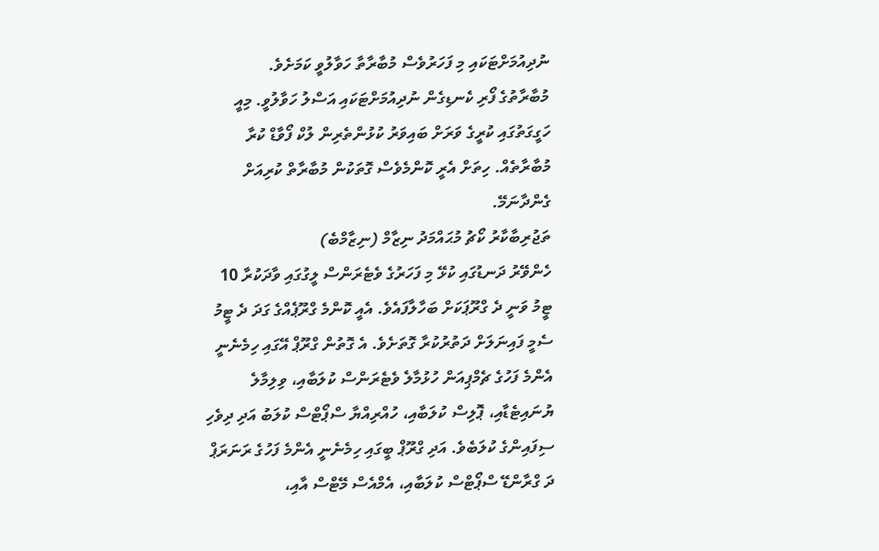ނުދިއުމަށްޓަކައި މި ފަހަރުވެސް މުބާރާތާ ހަވާލުވީ ކަމަށެވެ.
މުބާރާތުގެ ފޯރި ކެނޑިގެން ނުދިއުމަށްޓަކައި އަސްލު ހަވާލުވީ. މިއީ ހަގީގަތުގައި ކުރީގެ ވަރަށް ބައިވަރު ކުޅުންތެރިން ލުކް ފޯވާޑް ކުރާ މުބާރާތެއް. ހިތަށް އެރީ ކޮންމެވެސް ގޮތަކުން މުބާރާތް ކުރިއަށް ގެންދާނަމޭ.
ތަޖުރިބާކާރު ކޯޗު މުޙައްމަދު ނިޒާމް (ނިޒާމްބެ)
ހެންވޭރު ދަނޑުގައި ކުޅޭ މި ފަހަރުގެ ވެޓެރަންސް ލީގުގައި ވާދަކުރާ 10 ޓީމު ވަނީ ދެ ގްރޫޕަކަށް ބަހާލާފައެވެ. އެއީ ކޮންމެ ގްރޫޕެއްގެ ގަދަ ދެ ޓީމު ސެމީ ފައިނަލަށް ދަތުރުކުރާ ގޮތަށެވެ. އެ ގޮތުން ގްރޫޕް އޭގައި ހިމެނެނީ އެންމެ ފަހުގެ ޗެމްޕިއަން ހުޅުމާލެ ވެޓެރަންސް ކުލަބާއި، ވިލިމާލެ ޔުނައިޓެޑާއި، ޕޮލިސް ކުލަބާއި، ހުއްރިއްޔާ ސްޕޯޓްސް ކުލަބު އަދި ދިވެހި ސިފައިންގެ ކުލަބެވެ. އަދި ގްރޫޕް ބީގައި ހިމެނެނީ އެންމެ ފަހުގެ ރަނަރަޕް ދަ ގްރާންޑޭ ސްޕޯޓްސް ކުލަބާއި، އެމްއެސް މޭޓްސް އާއި،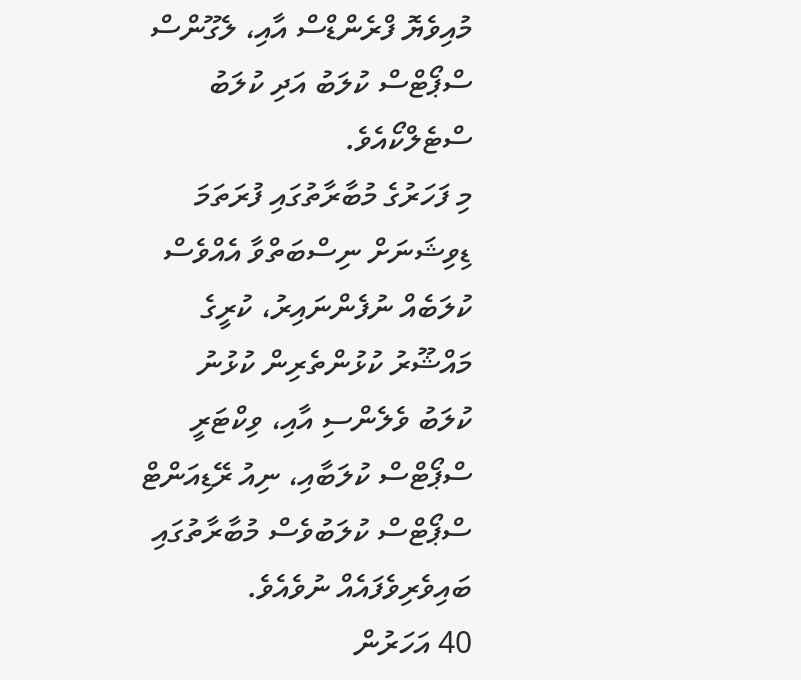މުއިވެޔޮ ފްރެންޑްސް އާއި، ލެގޫންސް ސްޕޯޓްސް ކުލަބު އަދި ކުލަބު ސްޓެލްކޯއެވެ.
މި ފަހަރުގެ މުބާރާތުގައި ފުރަތަމަ ޑިވިޝަނަށް ނިސްބަތްވާ އެއްވެސް ކުލަބެއް ނުފެންނައިރު، ކުރީގެ މައްޝޫރު ކުޅުންތެރިން ކުޅުނު ކުލަބު ވެލެންސި އާއި، ވިކްޓަރީ ސްޕޯޓްސް ކުލަބާއި، ނިއު ރޭޑިއަންޓް ސްޕޯޓްސް ކުލަބުވެސް މުބާރާތުގައި ބައިވެރިވެފައެއް ނުވެއެވެ.
40 އަހަރުން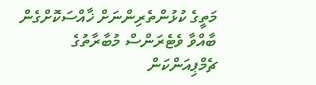މަތީގެ ކުޅުންތެރިންނަށް ޚާއްސަކޮށްގެން ބާއްވާ ވެޓެރަންސް މުބާރާތުގެ ޗެމްޕިއަންކަން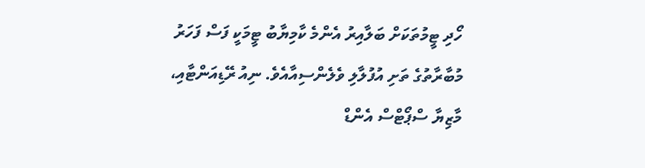ހޯދި ޓީމުތަކަށް ބަލާއިރު އެންމެ ކާމިޔާބު ޓީމަކީ ފަސް ފަހަރު މުބާރާތުގެ ތަށި އުފުލާލި ވެލެންސިއާއެވެ. ނިއު ރޭޑިއަންޓާއި، މާޒިޔާ ސްޕޯޓްސް އެންޑް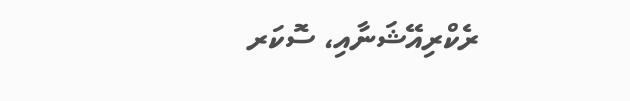ރެކްރިއޭޝަނާއި، ސޮކަރ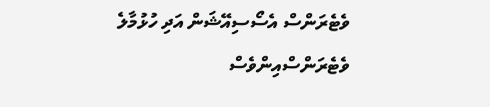ވެޓެރަންސް އެސޯސިއޭޝަން އަދި ހުޅުމާލެ ވެޓެރަންސްއިންވެސް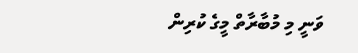ވަނީ މި މުބާރާތް މީގެ ކުރިން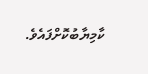ކާމިޔާބުކޮށްފައެވެ.